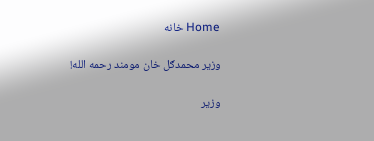Home خانه

وزیر محمدګل خان مومند رحمه الله!

وزیر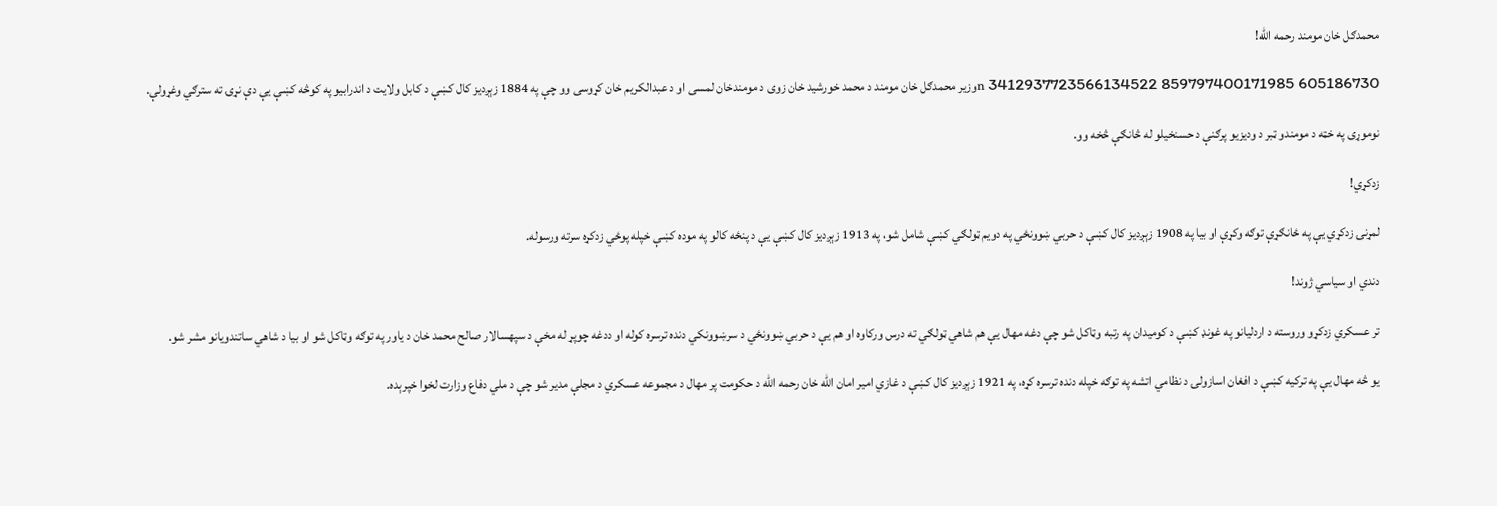محمدګل خان مومند رحمه الله!

605186730 859797400171985 3412937723566134522 nوزیر محمدګل خان مومند د محمد خورشيد خان زوى د مومندخان لمسی او د عبدالكريم خان كړوسی وو چې په 1884 زېږدیز کال کښې د کابل ولایت د اندرابیو په کوڅه کښې يې دې نړۍ ته سترګي وغړولې.

نوموړی په خټه د مومندو ټبر د ودیزیو پرګنې د حسنخیلو له څانګې څخه وو.

زدکړي!

لمړنۍ زدكړي يې په ځانګړې توګه وكړې او بيا په 1908 زېږدیز كال کښې د حربي ښوونځي په دویم ټولګي كښې شامل شو، په 1913 زېږدیز کال کښې يې د پنځه كالو په موده كښې خپله پوځي زدکړه سرته ورسوله.

دندي او سیاسي ژوند!

تر عسکري زدکړو وروسته د اردليانو په غونډ كښې د كوميدان په رتبه وټاكل شو چې دغه مهال يې هم شاهي ټولګي ته درس وركاوه او هم يې د حربي ښوونځي د سرښوونكي دنده ترسره كوله او ددغه چوپړ له مخې د سپهسالار صالح محمد خان د ياور په توګه وټاكل شو او بيا د شاهي ساتندویانو مشر شو.

يو څه مهال يې په تركيه كښې د افغان اسازولۍ د نظامي اتشه په توګه خپله دنده ترسره كړه، په 1921 زېږدیز كال کښې د غازي امیر امان الله خان رحمه الله د حکومت پر مهال د مجموعه عسكري د مجلې مدير شو چې د ملي دفاع وزارت لخوا خپرېده.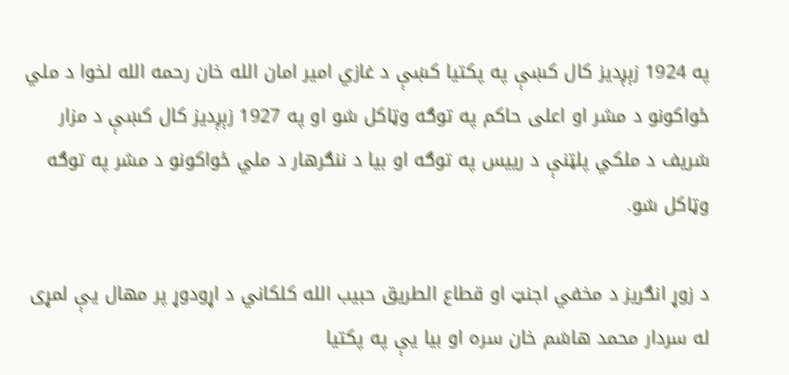په 1924 زېږدیز كال کښې په پكتيا کښې د غازي امیر امان الله خان رحمه الله لخوا د ملي ځواکونو د مشر او اعلى حاكم په توګه وټاكل شو او په 1927 زېږدیز کال كښې د مزار شريف د ملكي پلټنې د رييس په توګه او بيا د ننګرهار د ملي ځواکونو د مشر په توګه وټاكل شو.

د زوړ انګریز د مخفي اجنټ او قطاع الطریق حبیب الله کلکاني د اړودوړ پر مهال يې لمړی له سردار محمد هاشم خان سره او بيا يې په پكتيا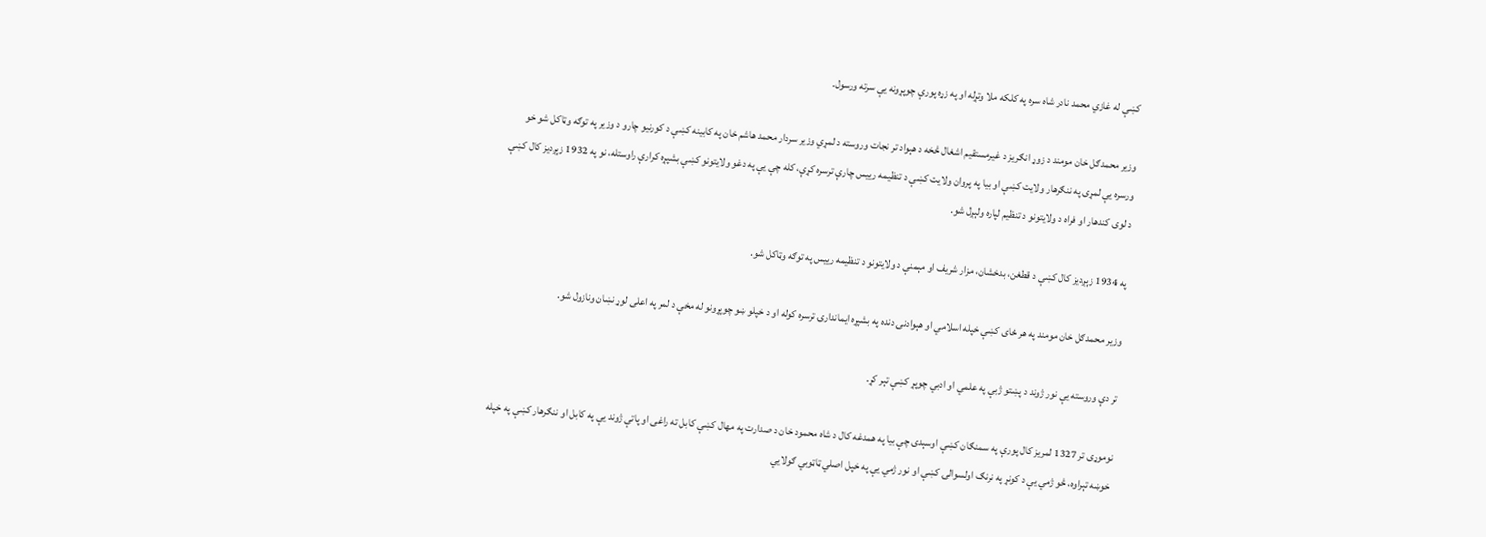كښې له غازي محمد نادر شاه سره په كلكه ملا وتړله او په زړه پورې چوپړونه يې سرته ورسول.

وزیر محمدګل خان مومند د زوړ انګریز د غیرمستقیم اشغال څخه د هېواد تر نجات وروسته د لمړي وزیر سردار محمد هاشم خان په كابينه كښې د كورنيو چارو د وزير په توګه وټاكل شو خو ورسره يې لمړی په ننګرهار ولايت كښې او بيا په پروان ولايت كښې د تنظيمه رييس چارې ترسره كړې، کله چې یې په دغو ولايتونو كښې بشپړه كرارې راوستله، نو په 1932 زېږدیز كال کښې د لوی كندهار او فراه د ولايتونو د تنظيم لپاره ولېږل شو.

په 1934 زېږدیز کال كښې د قطغن، بدخشان، مزار شريف او مېمنې د ولايتونو د تنظیمه رييس په توګه وټاكل شو.

وزیر محمدګل خان مومند په هر ځاى كښې خپله اسلامي او هېوادنۍ دنده په بشپړه ايماندارۍ ترسره كوله او د خپلو ښو چوپړونو له مخې د لمر په اعلى لوړ نښان ونازول شو.

تر دې وروسته يې نور ژوند د پښتو ژبې په علمي او ادبي چوپړ كښې تېر كړ.

نوموړی تر 1327 لمریز كال پورې په سمنګان كښې اوسېدی چې بيا په همدغه كال د شاه محمود خان د صدارت په مهال كښې كابل ته راغى او پاتې ژوند يې په كابل او ننګرهار كښې په خپله خوښه تېراوه، څو ژمي يې د كونړ په نرنګ اولسوالۍ كښې او نور ژمي يې په خپل اصلي ټاټوبي ګولايي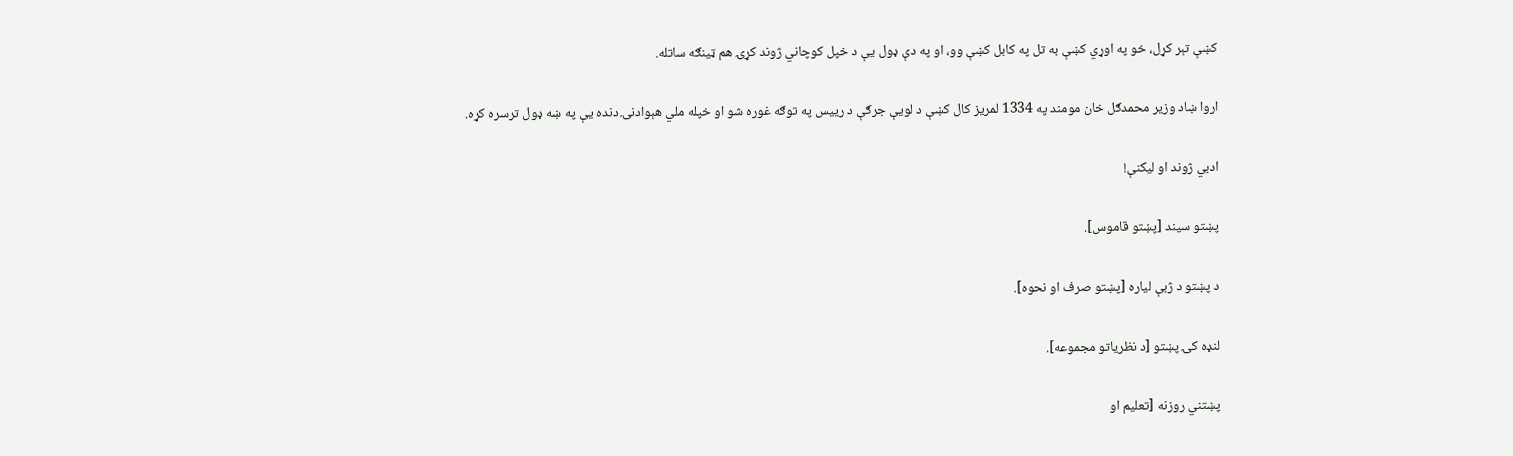كښې تېر كړل، خو په اوړي كښې به تل په كابل کښې وو، او په دې ډول يې د خپل كوچاني ژوند كړۍ هم ټينګه ساتله.

اروا ښاد وزیر محمدګل خان مومند په 1334 لمریز كال کښې د لويې جرګې د رييس په توګه غوره شو او خپله ملي هېوادنۍ دنده يې په ښه ډول ترسره كړه.

ادبي ژوند او ليکنې!

پښتو سيند [پښتو قاموس].

د پښتو د ژبې لياره [پښتو صرف او نحوه].

لنډه كۍ پښتو [د نظرياتو مجموعه].

پښتني روزنه [تعليم او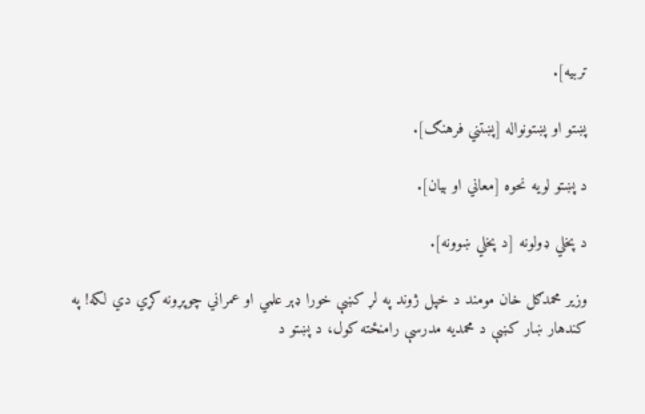تربيه].

پښتو او پښتونواله [پښتني فرهنګ].

د پښتو لويه نحوه [معاني او بيان].

د پخلي ډولونه [د پخلي ښوونه].

وزیر محمدګل خان مومند د خپل ژوند په لړ كښې خورا ډېر علمي او عمراني چوپړونه كړي دي لکه! په کندهار ښار كښې د محمديه مدرسې رامنځته کول، د پښتو د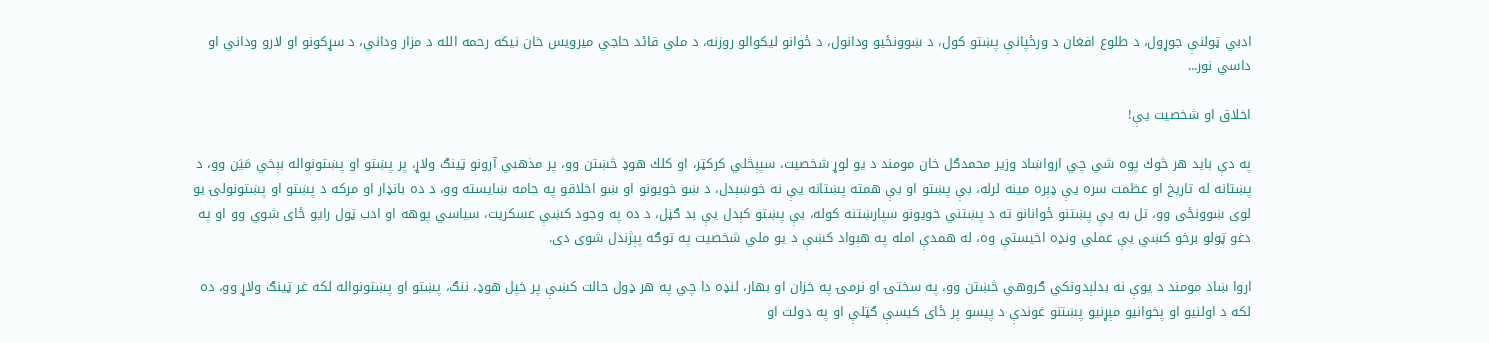ادبي ټولنې جوړول، د طلوع افغان د ورځپانې پښتو كول، د ښوونځيو ودانول، د ځوانو ليكوالو روزنه، د ملي قائد حاجي ميرويس خان نيكه رحمه الله د مزار وداني، د سړكونو او لارو وداني او داسي نور...

اخلاق او شخصيت يې!

په دې بايد هر څوك پوه شي چي ارواښاد وزیر محمدګل خان مومند د يو لوړ شخصيت، سپېڅلي كركټر، او كلك هوډ څښتن وو، پر مذهبي آرونو ټينګ ولاړ، پر پښتو او پښتونواله بېخي مَيَن وو، د پښتانه له تاريخ او عظمت سره يې ډېره مينه لرله، بې پښتو او بې همته پښتانه يې نه خوښېدل، د ښو خويونو او ښو اخلاقو په جامه ښايسته وو، د ده بانډار او مركه د پښتو او پښتونولۍ يو لوى ښوونځی وو، تل به يې پښتنو ځوانانو ته د پښتني خويونو سپارښتنه كوله، بې پښتو کېدل يې بد ګڼل، د ده په وجود كښې عسكريت، سياسي پوهه او ادب ټول رايو ځاى شوي وو او په دغو ټولو برخو كښي يې عملي ونډه اخيستې وه، له همدې امله په هېواد كښې د يو ملي شخصيت په توګه پېژندل شوی دی.

اروا ښاد مومند د يوې نه بدلېدونكي ګروهي څښتن وو، په سختۍ او نرمۍ په خزان او بهار، لنډه دا چي په هر ډول حالت كښې پر خپل هوډ، ننګ، پښتو او پښتونواله لكه غر ټينګ ولاړ وو، ده لكه د اولنیو او پخوانیو مېړنيو پښتنو غوندې د پيسو پر ځاى كيسې ګټلې او په دولت او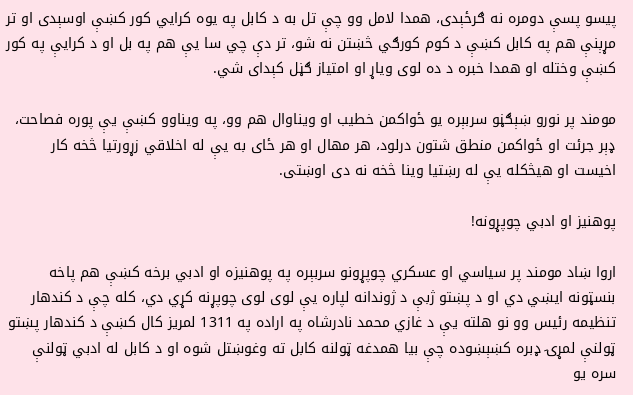پيسو پسې دومره نه ګرځېدى، همدا لامل وو چې تل به د كابل په يوه كرايي كور كښې اوسېدی او تر مړېنې هم په كابل كښې د كوم كورګي څښتن نه شو، تر دې چي سا يې هم په بل او د کرايې په كور كښې وختله او همدا خبره د ده لوى وياړ او امتياز ګڼل كېداى شي.

مومند پر نورو ښېګڼو سربېره يو ځواكمن خطيب او ويناوال هم وو، په ويناوو كښې يې پوره فصاحت، ډېر جرئت او ځواكمن منطق شتون درلود، هر مهال او هر ځاى به يې له اخلاقي زړورتيا څخه كار اخيست او هيڅكله يې له رښتيا وينا څخه نه دی اوښتی.

پوهنيز او ادبي چوپړونه!

اروا ښاد مومند پر سياسي او عسكري چوپړونو سربېره په پوهنيزه او ادبي برخه كښې هم پاخه بنسټونه ايښي دي او د پښتو ژبې د ژوندانه لپاره يې لوى لوى چوپړنه كړي دي، كله چې د كندهار تنظيمه رئيس وو نو هلته يې د غازي محمد نادرشاه په اراده په 1311 لمريز كال كښې د کندهار پښتو ټولنې لمړۍ ډبره كښېښوده چې بيا همدغه ټولنه كابل ته وغوښتل شوه او د كابل له ادبي ټولنې سره يو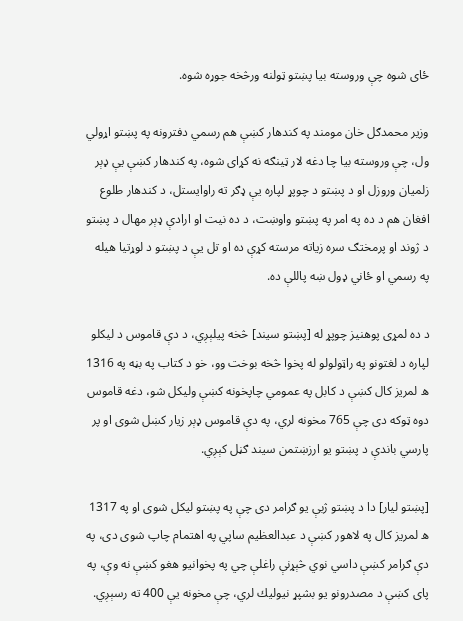ځاى شوه چې وروسته بيا پښتو ټولنه ورڅخه جوړه شوه.

وزیر محمدګل خان مومند په كندهار كښې هم رسمي دفترونه په پښتو اړولي ول، چې وروسته بيا چا دغه لار ټينګه نه كړاى شوه، په كندهار كښې يې ډېر زلميان وروزل او د پښتو د چوپړ لپاره يې ډګر ته راوايستل، د كندهار طلوع افغان هم د ده په امر په پښتو واوښت، د ده نيت او ارادې ډېر مهال د پښتو د ژوند او پرمختګ سره زياته مرسته كړې ده او تل يې د پښتو د لوړتيا هيله په رسمي او ځاني ډول ښه پاللې ده.

د ده لمړى پوهنيز چوپړ له [پښتو سيند] څخه پيلېږي، د دې قاموس د ليكلو لپاره د لغتونو په راټولولو له پخوا څخه بوخت وو، خو د كتاب په بڼه په 1316 ھ لمريز كال كښې د كابل په عمومي چاپخونه كښې ولیکل شو، دغه قاموس دوه ټوكه دى چې 765 مخونه لري، په دې قاموس ډېر زيار كښل شوى او پر پارسي باندې د پښتو يو ارزښتمن سيند ګڼل كېږي.

[پښتو ليار] دا د پښتو ژبې يو ګرامر دى چې په پښتو ليكل شوى او په 1317 ھ لمريز كال په لاهور كښې د عبدالعظيم ساپي په اهتمام چاپ شوى دی، په دې ګرامر كښې داسي نوي څېړنې راغلې چي په پخوانیو هغو كښې نه وې، په پاى كښې د مصدرونو يو بشپړ نيوليك لري، چې مخونه يې 400 ته رسېږي.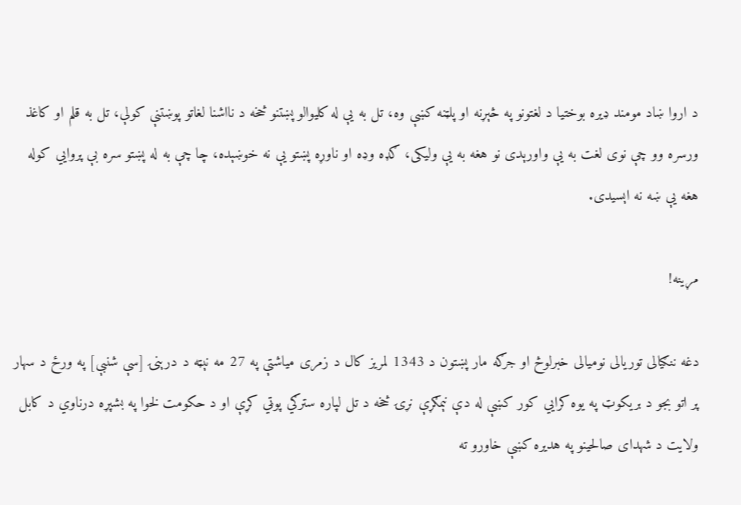د اروا ښاد مومند ډیره بوختيا د لغتونو په څېړنه او پلټنه كښې وه، تل به يې له كليوالو پښتنو څخه د نااشنا لغاتو پوښتنې كولې، تل به قلم او كاغذ ورسره وو چې نوى لغت به يې واورېدى نو هغه به يې وليكی، ګډه وډه او ناوړه پښتو يې نه خوښېده، چا چې به له پښتو سره بې پروايي كوله هغه يې ښه نه اېسيدى.

مړينه!

دغه ننګيالی توريالی نومیالی خبرلوڅ او جرګه مار پښتون د 1343 لمریز كال د زمری مياشتې په 27 مه نېټه د درېنۍ [سې شنبې] په ورځ د سهار پر اتو بجو د بريكوټ په يوه كرايي كور كښې له دې نېمګړې نړۍ څخه د تل لپاره سترګي پوټي كړې او د حکومت لخوا په بشپړه درناوي د كابل ولایت د شهداى صالحينو په هديره كښې خاورو ته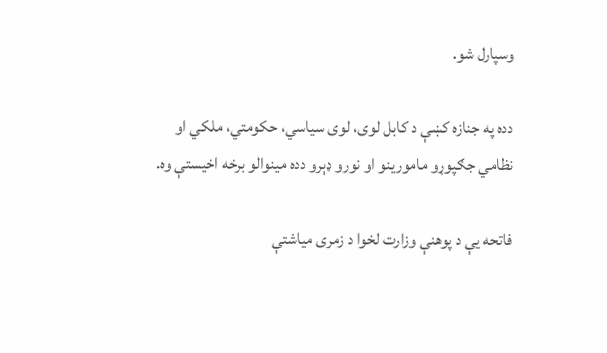وسپارل شو.

دده په جنازه كښې د كابل لوى، لوى سیاسي، حکومتي، ملكي او نظامي جګپوړو مامورينو او نورو ډېرو دده مینوالو برخه اخيستې وه.

فاتحه يې د پوهنې وزارت لخوا د زمری میاشتې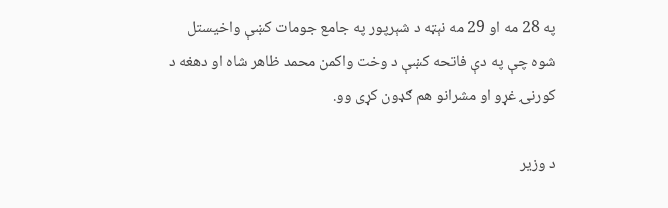په 28 مه او 29 مه نېټه د شېرپور په جامع جومات كښې واخيستل شوه چې په دې فاتحه كښې د وخت واكمن محمد ظاهر شاه او دهغه د کورنۍ غړو او مشرانو هم ګډون كړی وو.

د وزیر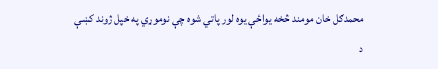محمدګل خان مومند څخه يواځې يوه لور پاتي شوه چې نوموړي په خپل ژوند کښې د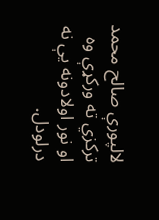لالپورې صالح محمد تركزي ته وركړې وه او نور اولادونه یې نه درلودل.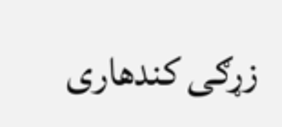زړګی کندهاری